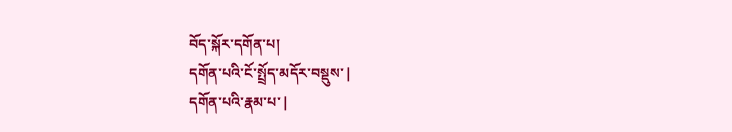བོད་སྐོར་དགོན་པ།
དགོན་པའི་ངོ་སྤྲོད་མདོར་བསྡུས་ |
དགོན་པའི་རྣམ་པ་ |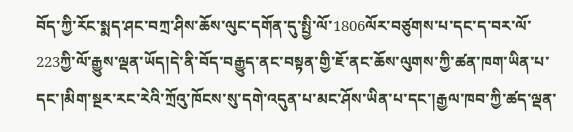བོད་ཀྱི་རོང་སྨད་ཤང་བཀྲ་ཤིས་ཆོས་ལུང་དགོན་དུ་སྤྱི་ལོ་1806ལོར་བཙུགས་པ་དང་ད་བར་ལོ་223ཀྱི་ལོ་རྒྱུས་ལྡན་ཡོད།དེ་ནི་བོད་བརྒྱུད་ནང་བསྟན་གྱི་ཇོ་ནང་ཆོས་ལུགས་ཀྱི་ཚན་ཁག་ཡིན་པ་དང་།མིག་སྔར་རང་རེའི་ཀྲོའུ་ཁོངས་སུ་དགེ་འདུན་པ་མང་ཤོས་ཡིན་པ་དང་།རྒྱལ་ཁབ་ཀྱི་ཚད་ལྡན་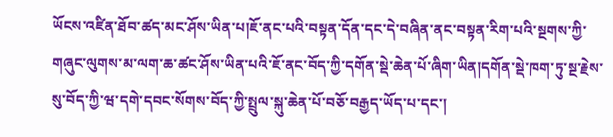ཡོངས་འཛིན་ཐོབ་ཚད་མང་ཤོས་ཡིན་པ།ཇོ་ནང་པའི་བསྟན་དོན་དང་དེ་བཞིན་ནང་བསྟན་རིག་པའི་སྔགས་ཀྱི་གཞུང་ལུགས་མ་ལག་ཆ་ཚང་ཤོས་ཡིན་པའི་ཇོ་ནང་བོད་ཀྱི་དགོན་སྡེ་ཆེན་པོ་ཞིག་ཡིན།དགོན་སྡེ་ཁག་ཏུ་སྔ་རྗེས་སུ་བོད་ཀྱི་ཝ་དགེ་དབང་སོགས་བོད་ཀྱི་སྤྲུལ་སྐུ་ཆེན་པོ་བཅོ་བརྒྱད་ཡོད་པ་དང་།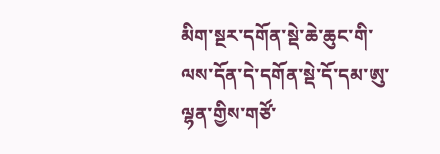མིག་སྔར་དགོན་སྡེ་ཆེ་ཆུང་གི་ལས་དོན་དེ་དགོན་སྡེ་དོ་དམ་ཨུ་ལྷན་གྱིས་གཙོ་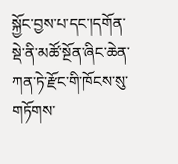སྐྱོང་བྱས་པ་དང་།དགོན་སྡེ་ནི་མཚོ་སྔོན་ཞིང་ཆེན་ཀན་ཏེ་རྫོང་གི་ཁོངས་སུ་གཏོགས་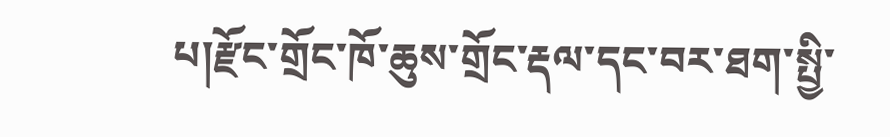པ།རྫོང་གྲོང་ཁོ་ཆུས་གྲོང་རྡལ་དང་བར་ཐག་སྤྱི་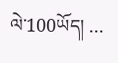ལེ་100ཡོད། ...